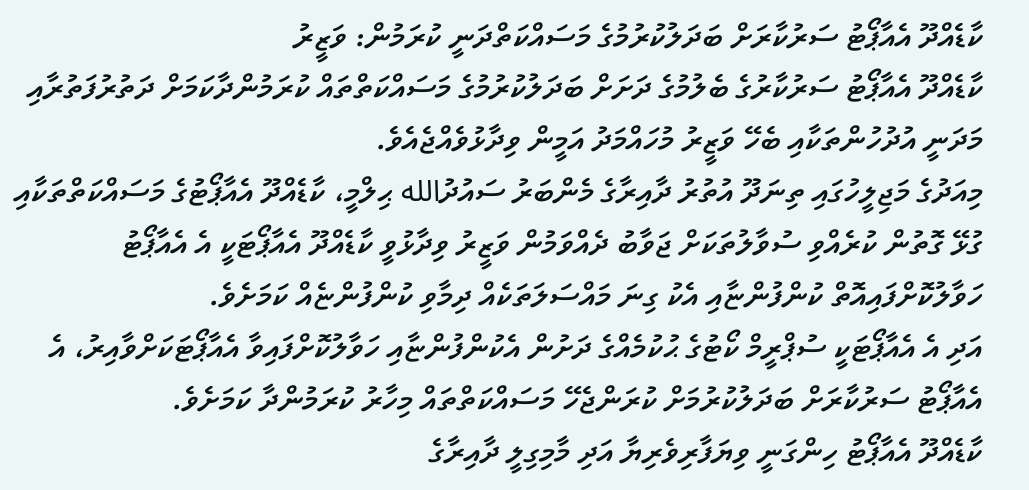ކާޑެއްދޫ އެއާޕޯޓު ސަރުކާރަށް ބަދަލުކުރުމުގެ މަސައްކަތްދަނީ ކުރަމުން: ވަޒީރު
ކާޑެއްދޫ އެއާޕޯޓު ސަރުކާރުގެ ބެލުމުގެ ދަށަށް ބަދަލުކުރުމުގެ މަސައްކަތްތައް ކުރަމުންދާކަމަށް ދަތުރުފަތުރާއި މަދަނީ އުދުހުންތަކާއި ބެހޭ ވަޒީރު މުހައްމަދު އަމީން ވިދާޅުވެއްޖެއެވެ.
މިއަދުގެ މަޖިލީހުގައި ތިނަދޫ އުތުރު ދާއިރާގެ މެންބަރު ސައުދުالله ޙިލްމީ، ކާޑެއްދޫ އެއާޕޯޓުގެ މަސައްކަތްތަކާއި ގުޅޭ ގޮތުން ކުރެއްވި ސުވާލުތަކަށް ޖަވާބު ދެއްވަމުން ވަޒީރު ވިދާޅުވީ ކާޑެއްދޫ އެއާޕޯޓަކީ އެ އެއާޕޯޓު ހަވާލުކޮށްފައިއޮތް ކުންފުންޏާއި އެކު ގިނަ މައްސަލަތަކެއް ދިމާވި ކުންފުންޏެއް ކަމަށެވެ.
އަދި އެ އެއާޕޯޓަކީ ސުޕްރީމް ކޯޓުގެ ޙުކުމެއްގެ ދަށުން އެކުންފުންޏާއި ހަވާލުކޮށްފައިވާ އެއާޕޯޓަކަށްވާއިރު، އެ އެއާޕޯޓު ސަރުކާރަށް ބަދަލުކުރުމަށް ކުރަންޖެހޭ މަސައްކަތްތައް މިހާރު ކުރަމުންދާ ކަމަށެވެ.
ކާޑެއްދޫ އެއާޕޯޓު ހިންގަނީ ވިޔަފާރިވެރިޔާ އަދި މާމިގިލީ ދާއިރާގެ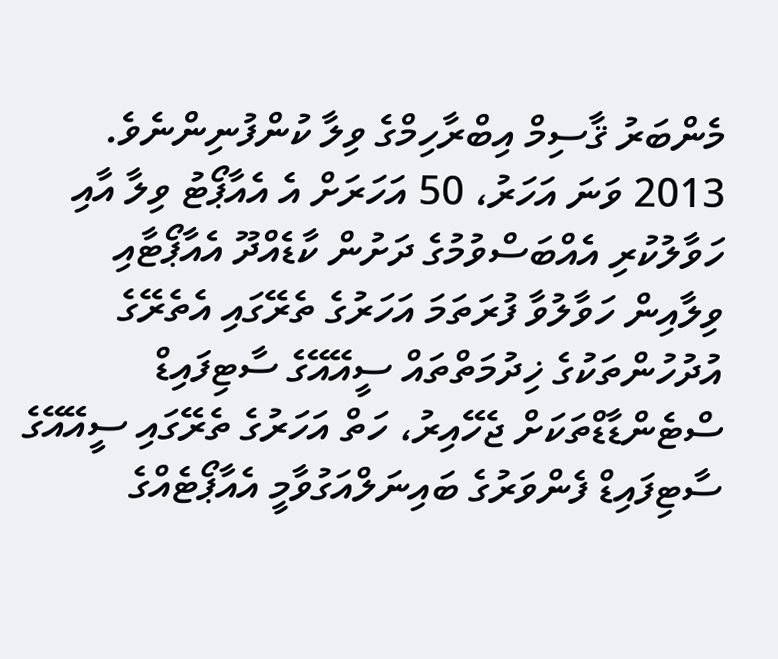މެންބަރު ޤާސިމް އިބްރާހިމްގެ ވިލާ ކުންފުނިންނެވެ.
2013 ވަނަ އަހަރު، 50 އަހަރަށް އެ އެއާޕޯޓު ވިލާ އާއި ހަވާލުކުރި އެއްބަސްވުމުގެ ދަށުން ކާޑެއްދޫ އެއާޕޯޓާއި ވިލާއިން ހަވާލުވާ ފުރަތަމަ އަހަރުގެ ތެރޭގައި އެތެރޭގެ އުދުހުންތަކުގެ ޚިދުމަތްތައް ސީއޭއޭގެ ސާޓިފައިޑް ސްޓެންޑާޑްތަކަށް ޖެހޭއިރު، ހަތް އަހަރުގެ ތެރޭގައި ސީއޭއޭގެ ސާޓިފައިޑް ފެންވަރުގެ ބައިނަލްއަގުވާމީ އެއާޕޯޓެއްގެ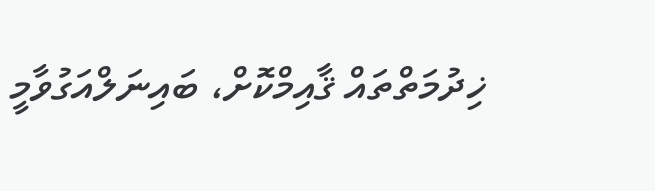ޚިދުމަތްތައް ޤާއިމްކޮށް، ބައިނަލްއަގުވާމީ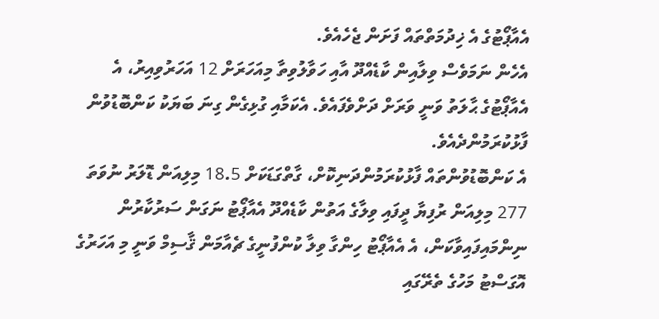އެއާޕޯޓުގެ އެ ޚިދުމަތްތައް ފަށަން ޖެހެއެވެ.
އެހެން ނަމަވެސް ވިލާއިން ކާޑެއްދޫ އާއި ހަވާލުވިތާ މިއަހަރަށް 12 އަހަރުވިއިރު، އެ އެއާޕޯޓުގެ ޙާލަތު ވަނީ ވަރަށް ދަށްވެފައެވެ. އެކަމާއި ގުޅިގެން ގިނަ ބަޔަކު ކަންބޮޑުވުން ފާޅުކުރަމުންދެއެވެ.
އެ ކަންބޮޑުވުންތައް ފާޅުކުރަމުންދަނިކޮށް، ގާތްގަޑަކަށް 18.5 މިލިއަން ޑޮލަރު ނުވަތަ 277 މިލިއަން ރުފިޔާ ދީފައި ވިލާގެ އަތުން ކާޑެއްދޫ އެއާޕޯޓު ނަގަން ސަރުކާރުން ނިންމައިފައިވާކަން، އެ އެއާޕޯޓު ހިންގާ ވިލާ ކުންފުނީގެ ޗެއާމަން ޤާސިމް ވަނީ މި އަހަރުގެ އޮގަސްޓު މަހުގެ ތެރޭގައި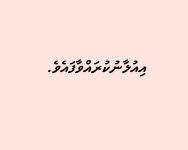އިއުލާނުކުރައްވާފައެވެ.